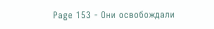Page 153 - Они освобождали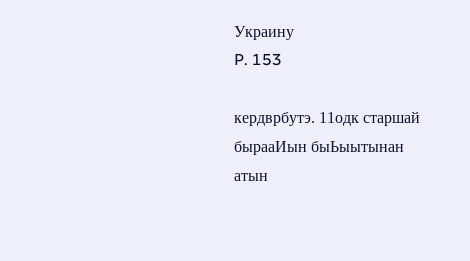Украину
P. 153

кердврбутэ. 11одк старшай бырааИын быЬыытынан атын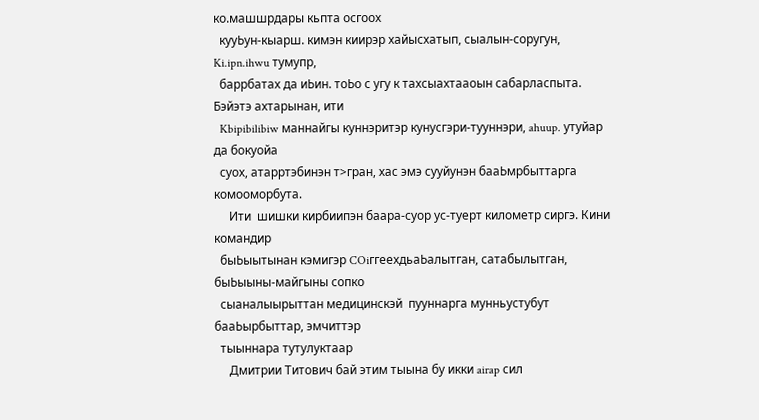ко.машшрдары кьпта осгоох
  кууЬун-кыарш. кимэн киирэр хайысхатып, сыалын-соругун, Ki.ipn.ihwu тумупр,
  баррбатах да иЬин. тоЬо с угу к тахсыахтааоын сабарласпыта. Бэйэтэ ахтарынан, ити
  Kbipibilibiw маннайгы куннэритэр кунусгэри-тууннэри, ahuup. утуйар да бокуойа
  суох, атарртэбинэн т>гран, хас эмэ сууйунэн бааЬмрбыттарга комооморбута.
     Ити  шишки кирбиипэн баара-суор ус-туерт километр сиргэ. Кини командир
  быЬыытынан кэмигэр COiггеехдьаЬалытган, сатабылытган, быЬыыны-майгыны сопко
  сыаналыырыттан медицинскэй  пууннарга мунньустубут бааЬырбыттар, эмчиттэр
  тыыннара тутулуктаар
     Дмитрии Титович бай этим тыына бу икки airap сил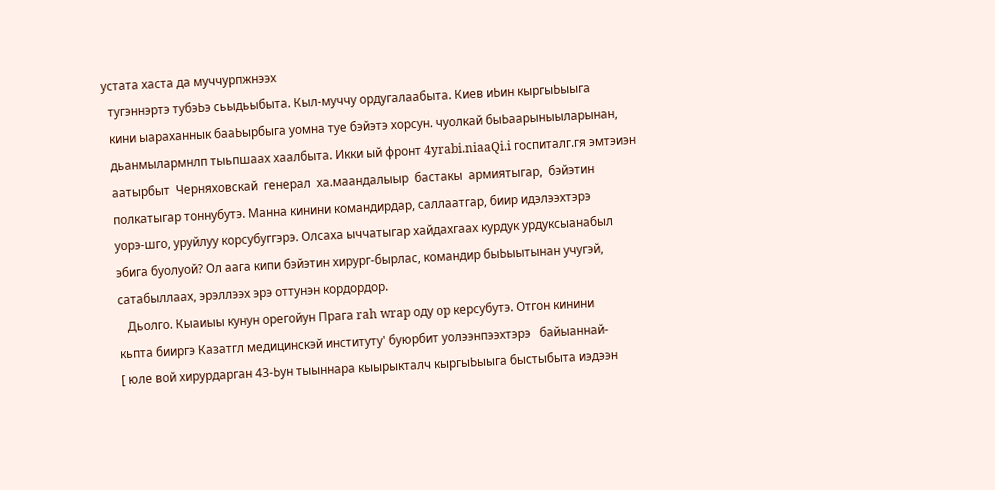устата хаста да муччурпжнээх
  тугэннэртэ тубэЬэ сьыдьыбыта. Кыл-муччу ордугалаабыта. Киев иЬин кыргыЬыыга
  кини ыараханнык бааЬырбыга уомна туе бэйэтэ хорсун. чуолкай быЬаарыныыларынан,
  дьанмылармнлп тыьпшаах хаалбыта. Икки ый фронт 4yrabi.niaaQi.i госпиталг.гя эмтэиэн
  аатырбыт  Черняховскай  генерал  ха.маандалыыр  бастакы  армиятыгар,  бэйэтин
  полкатыгар тоннубутэ. Манна кинини командирдар, саллаатгар, биир идэлээхтэрэ
  уорэ-шго, уруйлуу корсубуггэрэ. Олсаха ыччатыгар хайдахгаах курдук урдуксыанабыл
  эбига буолуой? Ол аага кипи бэйэтин хирург-бырлас, командир быЬыытынан учугэй,
  сатабыллаах, эрэллээх эрэ оттунэн кордордор.
     Дьолго. Кыаиыы кунун орегойун Прага rah wrap оду op керсубутэ. Отгон кинини
  кьпта бииргэ Казатгл медицинскэй институту' буюрбит уолээнпээхтэрэ   байыаннай-
  [ юле вой хирурдарган 43-Ьун тыыннара кыырыкталч кыргыЬыыга быстыбыта иэдээн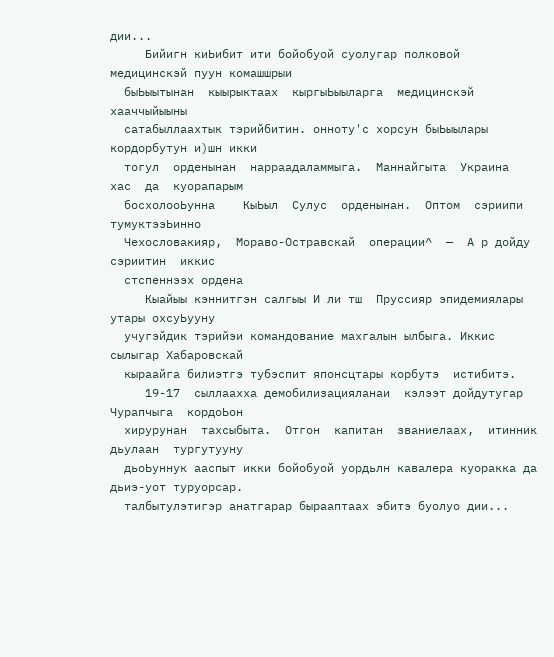дии...
     Бийигн киЬибит ити бойобуой суолугар полковой медицинскэй пуун комашшрыи
  быЬыытынан  кыырыктаах  кыргыЬыыларга  медицинскэй  хааччыйыыны
  сатабыллаахтык тэрийбитин. онноту'с хорсун быЬыылары кордорбутун и)шн икки
  тогул  орденынан  нарраадаламмыга.  Маннайгыта  Украина  хас  да  куорапарым
  босхолооЬунна    КыЬыл  Сулус  орденынан.  Оптом  сэриипи  тумуктээЬинно
  Чехословакияр,  Мораво-Остравскай  операции^  —  А р дойду  сэриитин  иккис
  стспеннээх ордена
     Кыайыы кэннитгэн салгыы И ли тш  Пруссияр эпидемиялары утары охсуЬууну
  учугэйдик тэрийэи командование махгалын ылбыга. Иккис сылыгар Хабаровскай
  кыраайга билиэтгэ тубэспит японсцтары корбутэ  истибитэ.
     19-17  сыллаахха демобилизацияланаи  кэлээт дойдутугар  Чурапчыга  кордоЬон
  хирурунан  тахсыбыта.  Отгон  капитан  званиелаах,  итинник  дьулаан  тургутууну
  дьоЬуннук ааспыт икки бойобуой уордьлн кавалера куоракка да дьиэ-уот туруорсар.
  талбытулэтигэр анатгарар бырааптаах эбитэ буолуо дии...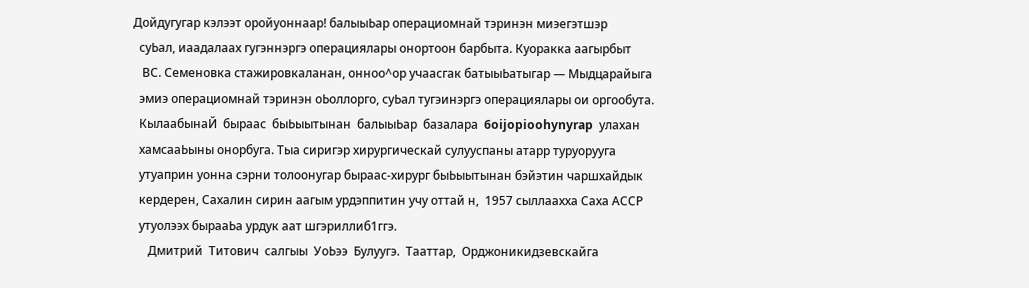Дойдугугар кэлээт оройуоннаар! балыыЬар операциомнай тэринэн миэегэтшэр
  суЬал, иаадалаах гугэннэргэ операциялары онортоон барбыта. Куоракка аагырбыт
   ВС. Семеновка стажировкаланан, онноо^ор учаасгак батыыЬатыгар — Мыдцарайыга
  эмиэ операциомнай тэринэн оЬоллорго, суЬал тугэинэргэ операциялары ои оргообута.
  КылаабынаЙ  быраас  быЬыытынан  балыыЬар  базалара  6oijopioohynyrap  улахан
  хамсааЬыны онорбуга. Тыа сиригэр хирургическай сулууспаны атарр туруорууга
  утуаприн уонна сэрни толоонугар быраас-хирург быЬыытынан бэйэтин чаршхайдык
  кердерен, Сахалин сирин аагым урдэппитин учу оттай н,  1957 сыллаахха Саха АССР
  утуолээх бырааЬа урдук аат шгэриллиб1ггэ.
     Дмитрий  Титович  салгыы  УоЬээ  Булуугэ.  Тааттар,  Орджоникидзевскайга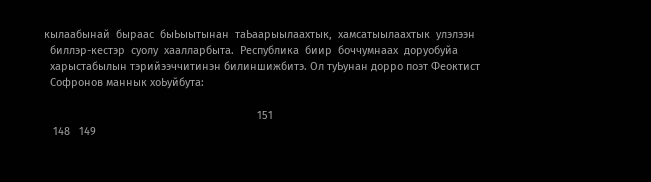кылаабынай  быраас  быЬыытынан  таЬаарыылаахтык,  хамсатыылаахтык  улэлээн
  биллэр-кестэр  суолу  хаалларбыта.  Республика  биир  боччумнаах  доруобуйа
  харыстабылын тэрийээччитинэн билиншижбитэ. Ол туЬунан дорро поэт Феоктист
  Софронов маннык хоЬуйбута:

                                                                       151
   148   149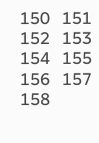150   151   152   153   154   155   156   157   158